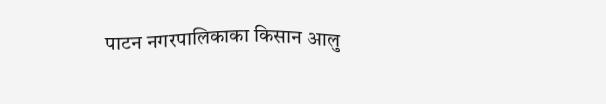पाटन नगरपालिकाका किसान आलु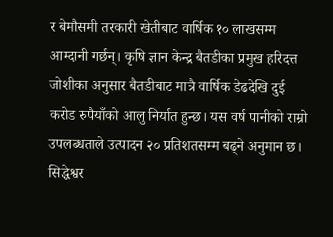र बेमौसमी तरकारी खेतीबाट वार्षिक १० लाखसम्म आम्दानी गर्छन्। कृषि ज्ञान केन्द्र बैतडीका प्रमुख हरिदत्त जोशीका अनुसार बैतडीबाट मात्रै वार्षिक डेढदेखि दुई करोड रुपैयाँको आलु निर्यात हुन्छ। यस वर्ष पानीको राम्रो उपलब्धताले उत्पादन २० प्रतिशतसम्म बढ्ने अनुमान छ।
सिद्धेश्वर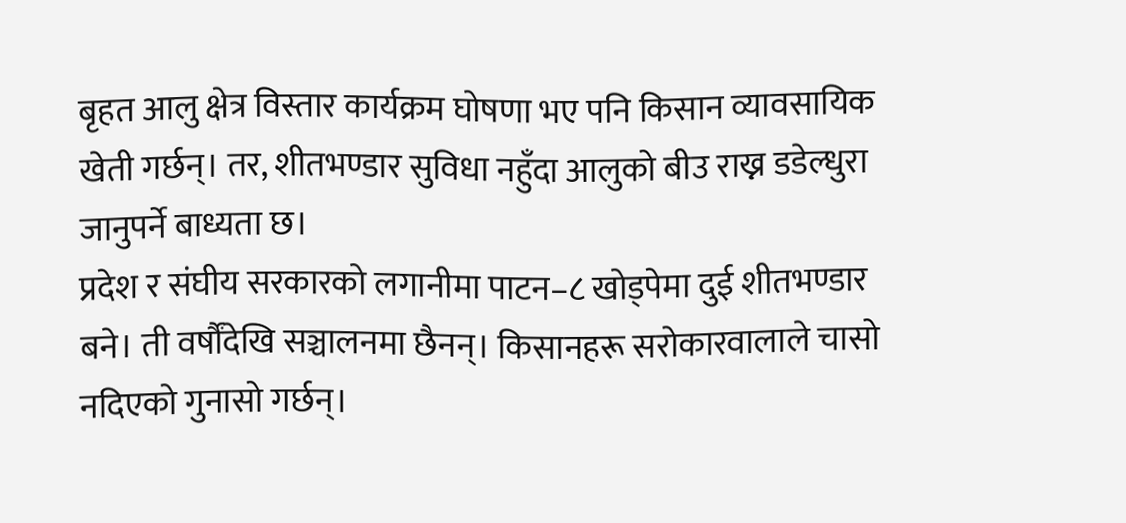बृहत आलु क्षेत्र विस्तार कार्यक्रम घोषणा भए पनि किसान व्यावसायिक खेती गर्छन्। तर, शीतभण्डार सुविधा नहुँदा आलुको बीउ राख्न डडेल्धुरा जानुपर्ने बाध्यता छ।
प्रदेश र संघीय सरकारको लगानीमा पाटन–८ खोड्पेमा दुई शीतभण्डार बने। ती वर्षौंदेखि सञ्चालनमा छैनन्। किसानहरू सरोकारवालाले चासो नदिएको गुनासो गर्छन्।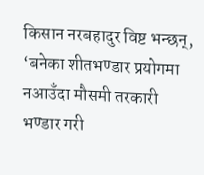किसान नरबहादुर विष्ट भन्छन्, ‘बनेका शीतभण्डार प्रयोगमा नआउँदा मौसमी तरकारी भण्डार गरी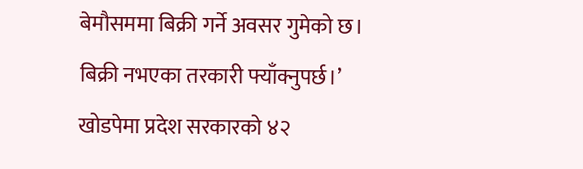बेमौसममा बिक्री गर्ने अवसर गुमेको छ। बिक्री नभएका तरकारी फ्याँक्नुपर्छ।’
खोडपेमा प्रदेश सरकारको ४२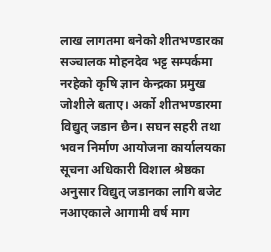लाख लागतमा बनेको शीतभण्डारका सञ्चालक मोहनदेव भट्ट सम्पर्कमा नरहेको कृषि ज्ञान केन्द्रका प्रमुख जोशीले बताए। अर्को शीतभण्डारमा विद्युत् जडान छैन। सघन सहरी तथा भवन निर्माण आयोजना कार्यालयका सूचना अधिकारी विशाल श्रेष्ठका अनुसार विद्युत् जडानका लागि बजेट नआएकाले आगामी वर्ष माग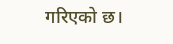गरिएको छ।